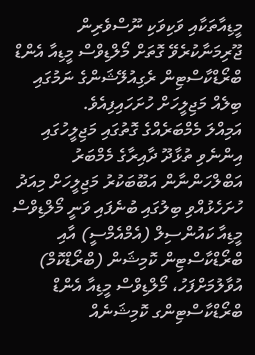މީޑިއާތަކާއި ވަކިވަކި ނޫސްވެރިން ޖޫރިމަނާކުރެވޭ ގޮތަށް މޯލްޑިވްސް މީޑިއާ އެންޑް ބްރޯޑްކާސްޓިން ރެގިއުލޭޝަންގެ ނަމުގައި ބިލެއް މަޖިލީހަށް ހުށަހައިފިއެވެ.
އަމިއްލަ މެމްބަރެއްގެ ގޮތުގައި މަޖިލީހުގައި އިންނެވި ތުޅާދޫ ދާއިރާގެ މެމްބަރު އަބްލްހަންނާން އަބޫބަކުރު މަޖިލީހަށް މިއަދު ހުށަހެޅުއްވި ބިލުގައި ބުނެފައި ވަނީ މޯލްޑިވްސް މީޑިއާ ކައުންސިލް (އެމްއެމްސީ) އާއި ބްރޯޑްކާސްޓިން ކޮމިޝަން (ބްރޯޑްކޮމް) އުވާލުމަށްފަހު، މޯލްޑިވްސް މީޑިއާ އެންޑް ބްރޯޑްކާސްޓިންގ ކޮމިޝަނެއް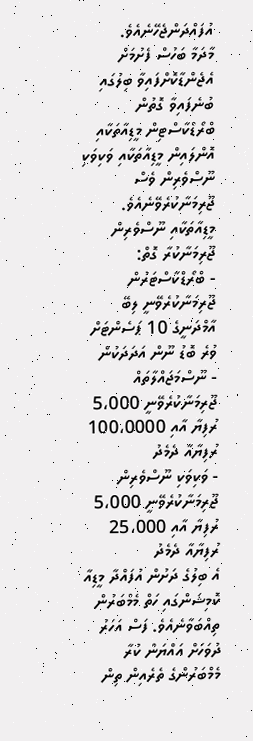އުފައްދަންޖެހޭނެއެވެ.
މާދަމާ ބަހުސް ފެށުމަށް އެޖެންޑާކޮށްފައިވާ ބިލުގައި ބުނެފައިވާ ގޮތުން ބްރޯޑްކާސްޓިން މީޑިއާތަކާއި އޮންލައިން މީޑިއާތަކާއި ވަކިވަކި ނޫސްވެރިން ވެސް ޖޫރިމަނާކުރެވޭނެއެވެ.
މީޑިއާތަކާއި ނޫސްވެރިން ޖޫރިމަނާކުރާ ގޮތް:
- ބްރޯޑްކާސްޓަރުން ޖޫރިމަނާކުރެވޭނީ ލިބޭ އާމްދަނީގެ 10 ޕަސެންޓަށް ވުރެ ބޮޑު ނޫން އަދަދަކުން
- ނޫސްމަޖައްލާތައް ޖޫރިމަނާކުރެވޭނީ 5،000 ރުފިޔާ އާއި 100،0000 ރުފިޔާއާ ދެމެދު
- ވަކިވަކި ނޫސްވެރިން ޖޫރިމަނާކުރެވޭނީ 5،000 ރުފިޔާ އާއި 25،000 ރުފިޔާއާ ދެމެދު
އެ ބިލުގެ ދަށުން އުފައްދާ މީޑިއާ ކޮމިޝަންގައި ހަތް މެމްބަރުން ތިއްބަވާނެއެވެ. ފަސް އަހަރު ދުވަހަށް އައްޔަން ކުރާ މެމްބަރުންގެ ތެރެއިން ތިން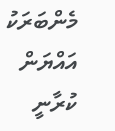މެންބަރަކު އައްޔަން ކުރާނީ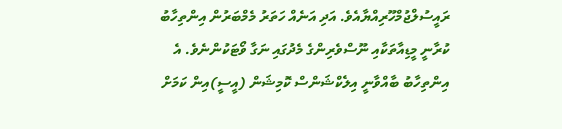ރައީސުލްޖުމްހޫރިއްޔާއެވެ. އަދި އަނެއް ހަތަރު މެމްބަރުން އިންތިހާބު ކުރާނީ މީޑިއާތަކާއި ނޫސްވެރިންގެ މެދުގައި ނަގާ ވޯޓަކުންނެވެ. އެ އިންތިހާބު ބާއްވާނީ އިލެކްޝަންސް ކޮމިޝަން (އީސީ)އިން ކަމަށް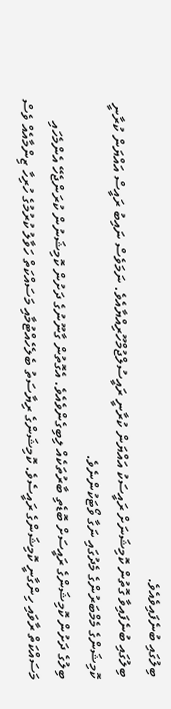ބިލުގައި ބުނެފައިވެއެވެ.
ބިލުގައި ބުނެފައިވާ ގޮތުން ކޮމިޝަނަށް ރައީސަކު އައްޔަން ކުރާނީ ރައީސުލްޖުމްހޫރިއްޔާއެވެ. ނަމަވެސް ނައިބު ރައީސް އައްޔަން ކުރާނީ ކޮމިޝަންގެ މެމްބަރުންގެ މެދުގައި ނަގާ ވޯޓަކުންނެވެ.
ބިލުގެ ދަށުން ކޮމިޝަންގެ ރައީސަށް ބޮޑެތި ބާރުތަކެއް ލިބިގެންވެއެވެ. އެގޮތުން ގާނޫނުގެ ދަށުން ކޮމިޝަނުން ކުރަންޖެހޭ އެންމެހައި މަސައްކަތް ރާވައި ހިންގާނީ ކޮމިޝަންގެ ރައީސެވެ. ކޮމިޝަންގެ ރިޔާސަތު ބެލެހެއްޓުމާއި މަސައްކަތް ހަވާލު ކުރުމުގެ ހުރިހާ ޒިންމާއެއް ވެސް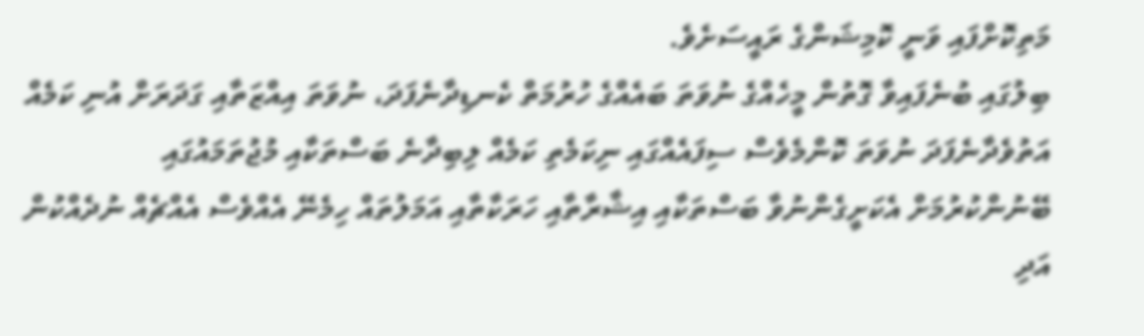މަތިކޮށްފައި ވަނީ ކޮމިޝަންގެ ރައީސަށެވެ.
ބިލުގައި ބުނެފައިވާ ގޮތުން މީހެއްގެ ނުވަތަ ބައެއްގެ ހުރުމަތް ކެނޑިދާނެފަދަ، ނުވަތަ އިއްޒަތާއި ގަދަރަށް އުނި ކަމެއް އަތުވެދާނެފަދަ ނުވަތަ ކޮންމެވެސް ސިފައެއްގައި ނިކަމެތި ކަމެއް ލިބިދާނެ ބަސްތަކާއި މުޖުތަމައުގައި ބޭނުންކުރުމަށް އެކަށީގެންނުވާ ބަސްތަކާއި އިޝާރާތާއި ހަރަކާތާއި އަމަލުތައް ހިމެނޭ އެއްވެސް އެއްޗެއް ނުދެއްކުން އަދި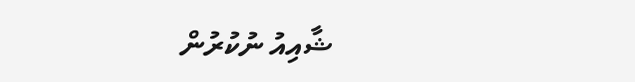ޝާއިއު ނުކުރުން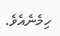ހިމެނެއެވެ.